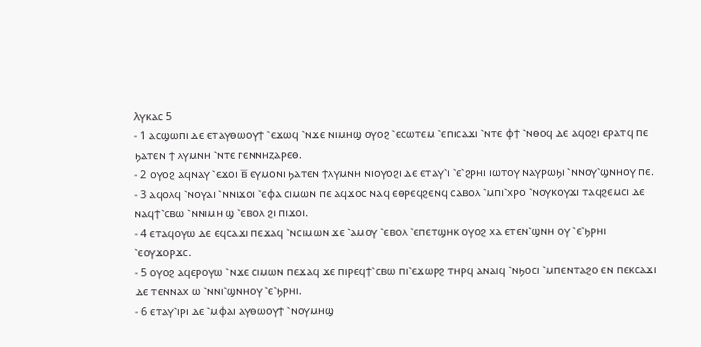Ⲗⲩⲕⲁⲥ 5
- 1 ⲁⲥϣⲱⲡⲓ ⲇⲉ ⲉⲧⲁⲩⲑⲱⲟⲩϯ ⳿ⲉϫⲱϥ ⳿ⲛϫⲉ ⲛⲓⲙⲏϣ ⲟⲩⲟϩ ⳿ⲉⲥⲱⲧⲉⲙ ⳿ⲉⲡⲓⲥⲁϫⲓ ⳿ⲛⲧⲉ ⲫϯ ⳿ⲛⲑⲟϥ ⲇⲉ ⲁϥⲟϩⲓ ⲉⲣⲁⲧϥ ⲡⲉ ϧⲁⲧⲉⲛ ϯ ⲗⲩⲙⲛⲏ ⳿ⲛⲧⲉ ⲅⲉⲛⲛⲏⲍⲁⲣⲉⲑ.
- 2 ⲟⲩⲟϩ ⲁϥⲛⲁⲩ ⳿ⲉϫⲟⲓ ⲃ̅ ⲉⲩⲙⲟⲛⲓ ϧⲁⲧⲉⲛ ϯⲗⲩⲙⲛⲏ ⲛⲓⲟⲩⲟϩⲓ ⲇⲉ ⲉⲧⲁⲩ⳿ⲓ ⳿ⲉ⳿ϩⲣⲏⲓ ⲓⲱⲧⲟⲩ ⲛⲁⲩⲣⲱϧⲓ ⳿ⲛⲛⲟⲩ⳿ϣⲛⲏⲟⲩ ⲡⲉ.
- 3 ⲁϥⲟⲗϥ ⳿ⲛⲟⲩⲁⲓ ⳿ⲛⲛⲓϫⲟⲓ ⳿ⲉⲫⲁ ⲥⲓⲙⲱⲛ ⲡⲉ ⲁϥϫⲟⲥ ⲛⲁϥ ⲉⲑⲣⲉϥϩⲉⲛϥ ⲥⲁⲃⲟⲗ ⳿ⲙⲡⲓ⳿ⲭⲣⲟ ⳿ⲛⲟⲩⲕⲟⲩϫⲓ ⲧⲁϥϩⲉⲙⲥⲓ ⲇⲉ ⲛⲁϥϯ⳿ⲥⲃⲱ ⳿ⲛⲛⲓⲙⲏ ϣ ⳿ⲉⲃⲟⲗ ϩⲓ ⲡⲓϫⲟⲓ.
- 4 ⲉⲧⲁϥⲟⲩⲱ ⲇⲉ ⲉϥⲥⲁϫⲓ ⲡⲉϫⲁϥ ⳿ⲛⲥⲓⲙⲱⲛ ϫⲉ ⳿ⲁⲙⲟⲩ ⳿ⲉⲃⲟⲗ ⳿ⲉⲡⲉⲧϣⲏⲕ ⲟⲩⲟϩ ⲭⲁ ⲉⲧⲉⲛ⳿ϣⲛⲏ ⲟⲩ ⳿ⲉ⳿ϧⲣⲏⲓ ⳿ⲉⲟⲩϫⲟⲣϫⲥ.
- 5 ⲟⲩⲟϩ ⲁϥⲉⲣⲟⲩⲱ ⳿ⲛϫⲉ ⲥⲓⲙⲱⲛ ⲡⲉϫⲁϥ ϫⲉ ⲡⲓⲣⲉϥϯ⳿ⲥⲃⲱ ⲡⲓ⳿ⲉϫⲱⲣϩ ⲧⲏⲣϥ ⲁⲛⲁⲓϥ ⳿ⲛϧⲟⲥⲓ ⳿ⲙⲡⲉⲛⲧⲁϩⲟ ⲉⲛ ⲡⲉⲕⲥⲁϫⲓ ⲇⲉ ⲧⲉⲛⲛⲁⲭ ⲱ ⳿ⲛⲛⲓ⳿ϣⲛⲏⲟⲩ ⳿ⲉ⳿ϧⲣⲏⲓ.
- 6 ⲉⲧⲁⲩ⳿ⲓⲣⲓ ⲇⲉ ⳿ⲙⲫⲁⲓ ⲁⲩⲑⲱⲟⲩϯ ⳿ⲛⲟⲩⲙⲏϣ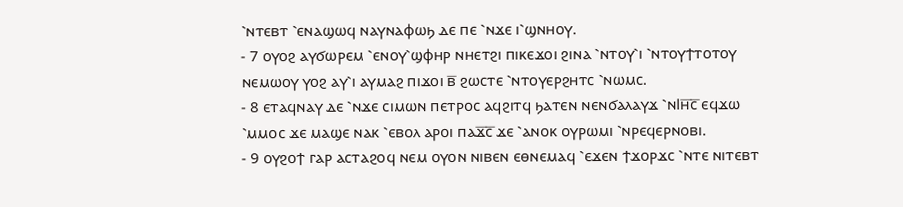⳿ⲛⲧⲉⲃⲧ ⳿ⲉⲛⲁϣⲱϥ ⲛⲁⲩⲛⲁⲫⲱϧ ⲇⲉ ⲡⲉ ⳿ⲛϫⲉ ⲓ⳿ϣⲛⲏⲟⲩ.
- 7 ⲟⲩⲟϩ ⲁⲩϭⲱⲣⲉⲙ ⳿ⲉⲛⲟⲩ⳿ϣⲫⲏⲣ ⲛⲏⲉⲧϩⲓ ⲡⲓⲕⲉϫⲟⲓ ϩⲓⲛⲁ ⳿ⲛⲧⲟⲩ⳿ⲓ ⳿ⲛⲧⲟⲩϯⲧⲟⲧⲟⲩ ⲛⲉⲙⲱⲟⲩ ⲩⲟϩ ⲁⲩ⳿ⲓ ⲁⲩⲙⲁϩ ⲡⲓϫⲟⲓ ⲃ̅ ϩⲱⲥⲧⲉ ⳿ⲛⲧⲟⲩⲉⲣϩⲏⲧⲥ ⳿ⲛⲱⲙⲥ.
- 8 ⲉⲧⲁϥⲛⲁⲩ ⲇⲉ ⳿ⲛϫⲉ ⲥⲓⲙⲱⲛ ⲡⲉⲧⲣⲟⲥ ⲁϥϩⲓⲧϥ ϧⲁⲧⲉⲛ ⲛⲉⲛϭⲁⲗⲁⲩϫ ⳿ⲛⲒⲏ̅ⲥ̅ ⲉϥϫⲱ ⳿ⲙⲙⲟⲥ ϫⲉ ⲙⲁϣⲉ ⲛⲁⲕ ⳿ⲉⲃⲟⲗ ⲁⲣⲟⲓ ⲡⲁϫ̅ⲥ̅ ϫⲉ ⳿ⲁⲛⲟⲕ ⲟⲩⲣⲱⲙⲓ ⳿ⲛⲣⲉϥⲉⲣⲛⲟⲃⲓ.
- 9 ⲟⲩϩⲟϯ ⲅⲁⲣ ⲁⲥⲧⲁϩⲟϥ ⲛⲉⲙ ⲟⲩⲟⲛ ⲛⲓⲃⲉⲛ ⲉⲑⲛⲉⲙⲁϥ ⳿ⲉϫⲉⲛ ϯϫⲟⲣϫⲥ ⳿ⲛⲧⲉ ⲛⲓⲧⲉⲃⲧ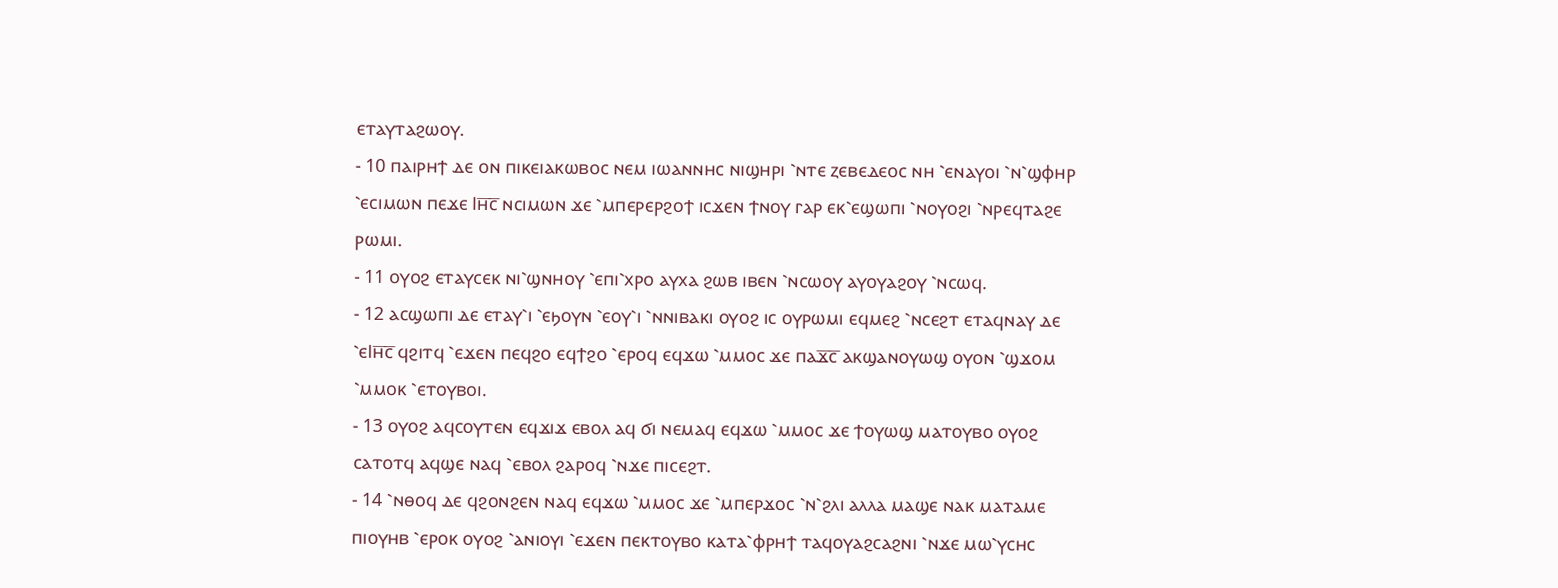ⲉⲧⲁⲩⲧⲁϩⲱⲟⲩ.
- 10 ⲡⲁⲓⲣⲏϯ ⲇⲉ ⲟⲛ ⲡⲓⲕⲉⲓⲁⲕⲱⲃⲟⲥ ⲛⲉⲙ ⲓⲱⲁⲛⲛⲏⲥ ⲛⲓϣⲏⲣⲓ ⳿ⲛⲧⲉ ⲍⲉⲃⲉⲇⲉⲟⲥ ⲛⲏ ⳿ⲉⲛⲁⲩⲟⲓ ⳿ⲛ⳿ϣⲫⲏⲣ ⳿ⲉⲥⲓⲙⲱⲛ ⲡⲉϫⲉ Ⲓⲏ̅ⲥ̅ ⲛⲥⲓⲙⲱⲛ ϫⲉ ⳿ⲙⲡⲉⲣⲉⲣϩⲟϯ ⲓⲥϫⲉⲛ ϯⲛⲟⲩ ⲅⲁⲣ ⲉⲕ⳿ⲉϣⲱⲡⲓ ⳿ⲛⲟⲩⲟϩⲓ ⳿ⲛⲣⲉϥⲧⲁϩⲉ ⲣⲱⲙⲓ.
- 11 ⲟⲩⲟϩ ⲉⲧⲁⲩⲥⲉⲕ ⲛⲓ⳿ϣⲛⲏⲟⲩ ⳿ⲉⲡⲓ⳿ⲭⲣⲟ ⲁⲩⲭⲁ ϩⲱⲃ ⲓⲃⲉⲛ ⳿ⲛⲥⲱⲟⲩ ⲁⲩⲟⲩⲁϩⲟⲩ ⳿ⲛⲥⲱϥ.
- 12 ⲁⲥϣⲱⲡⲓ ⲇⲉ ⲉⲧⲁⲩ⳿ⲓ ⳿ⲉϧⲟⲩⲛ ⳿ⲉⲟⲩ⳿ⲓ ⳿ⲛⲛⲓⲃⲁⲕⲓ ⲟⲩⲟϩ ⲓⲥ ⲟⲩⲣⲱⲙⲓ ⲉϥⲙⲉϩ ⳿ⲛⲥⲉϩⲧ ⲉⲧⲁϥⲛⲁⲩ ⲇⲉ ⳿ⲉⲒⲏ̅ⲥ̅ ϥϩⲓⲧϥ ⳿ⲉϫⲉⲛ ⲡⲉϥϩⲟ ⲉϥϯϩⲟ ⳿ⲉⲣⲟϥ ⲉϥϫⲱ ⳿ⲙⲙⲟⲥ ϫⲉ ⲡⲁϫ̅ⲥ̅ ⲁⲕϣⲁⲛⲟⲩⲱϣ ⲟⲩⲟⲛ ⳿ϣϫⲟⲙ ⳿ⲙⲙⲟⲕ ⳿ⲉⲧⲟⲩⲃⲟⲓ.
- 13 ⲟⲩⲟϩ ⲁϥⲥⲟⲩⲧⲉⲛ ⲉϥϫⲓϫ ⲉⲃⲟⲗ ⲁϥ ϭⲓ ⲛⲉⲙⲁϥ ⲉϥϫⲱ ⳿ⲙⲙⲟⲥ ϫⲉ ϯⲟⲩⲱϣ ⲙⲁⲧⲟⲩⲃⲟ ⲟⲩⲟϩ ⲥⲁⲧⲟⲧϥ ⲁϥϣⲉ ⲛⲁϥ ⳿ⲉⲃⲟⲗ ϩⲁⲣⲟϥ ⳿ⲛϫⲉ ⲡⲓⲥⲉϩⲧ.
- 14 ⳿ⲛⲑⲟϥ ⲇⲉ ϥϩⲟⲛϩⲉⲛ ⲛⲁϥ ⲉϥϫⲱ ⳿ⲙⲙⲟⲥ ϫⲉ ⳿ⲙⲡⲉⲣϫⲟⲥ ⳿ⲛ⳿ϩⲗⲓ ⲁⲗⲗⲁ ⲙⲁϣⲉ ⲛⲁⲕ ⲙⲁⲧⲁⲙⲉ ⲡⲓⲟⲩⲏⲃ ⳿ⲉⲣⲟⲕ ⲟⲩⲟϩ ⳿ⲁⲛⲓⲟⲩⲓ ⳿ⲉϫⲉⲛ ⲡⲉⲕⲧⲟⲩⲃⲟ ⲕⲁⲧⲁ⳿ⲫⲣⲏϯ ⲧⲁϥⲟⲩⲁϩⲥⲁϩⲛⲓ ⳿ⲛϫⲉ ⲙⲱ⳿ⲩⲥⲏⲥ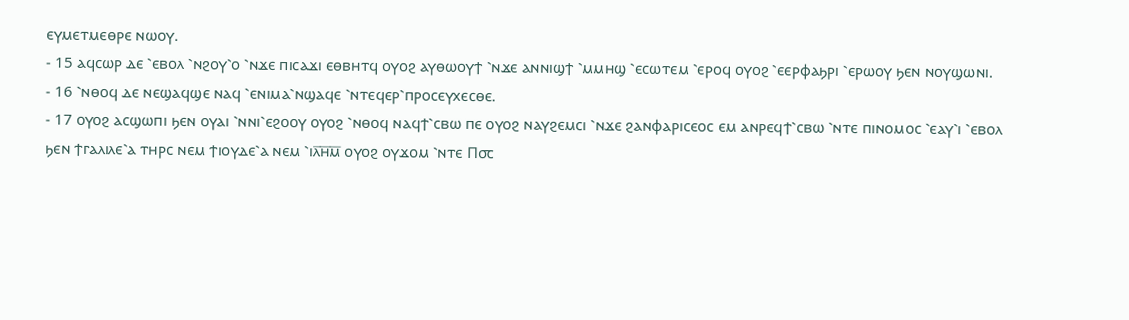ⲉⲩⲙⲉⲧⲙⲉⲑⲣⲉ ⲛⲱⲟⲩ.
- 15 ⲁϥⲥⲱⲣ ⲇⲉ ⳿ⲉⲃⲟⲗ ⳿ⲛϩⲟⲩ⳿ⲟ ⳿ⲛϫⲉ ⲡⲓⲥⲁϫⲓ ⲉⲑⲃⲏⲧϥ ⲟⲩⲟϩ ⲁⲩⲑⲱⲟⲩϯ ⳿ⲛϫⲉ ⲁⲛⲛⲓϣϯ ⳿ⲙⲙⲏϣ ⳿ⲉⲥⲱⲧⲉⲙ ⳿ⲉⲣⲟϥ ⲟⲩⲟϩ ⳿ⲉⲉⲣⲫⲁϧⲣⲓ ⳿ⲉⲣⲱⲟⲩ ϧⲉⲛ ⲛⲟⲩϣⲱⲛⲓ.
- 16 ⳿ⲛⲑⲟϥ ⲇⲉ ⲛⲉϣⲁϥϣⲉ ⲛⲁϥ ⳿ⲉⲛⲓⲙⲁ⳿ⲛϣⲁϥⲉ ⳿ⲛⲧⲉϥⲉⲣ⳿ⲡⲣⲟⲥⲉⲩⲭⲉⲥⲑⲉ.
- 17 ⲟⲩⲟϩ ⲁⲥϣⲱⲡⲓ ϧⲉⲛ ⲟⲩⲁⲓ ⳿ⲛⲛⲓ⳿ⲉϩⲟⲟⲩ ⲟⲩⲟϩ ⳿ⲛⲑⲟϥ ⲛⲁϥϯ⳿ⲥⲃⲱ ⲡⲉ ⲟⲩⲟϩ ⲛⲁⲩϩⲉⲙⲥⲓ ⳿ⲛϫⲉ ϩⲁⲛⲫⲁⲣⲓⲥⲉⲟⲥ ⲉⲙ ⲁⲛⲣⲉϥϯ⳿ⲥⲃⲱ ⳿ⲛⲧⲉ ⲡⲓⲛⲟⲙⲟⲥ ⳿ⲉⲁⲩ⳿ⲓ ⳿ⲉⲃⲟⲗ ϧⲉⲛ ϯⲅⲁⲗⲓⲗⲉ⳿ⲁ ⲧⲏⲣⲥ ⲛⲉⲙ ϯⲓⲟⲩⲇⲉ⳿ⲁ ⲛⲉⲙ ⳿ⲓⲗ̅ⲏ̅ⲙ̅ ⲟⲩⲟϩ ⲟⲩϫⲟⲙ ⳿ⲛⲧⲉ Ⲡ⳪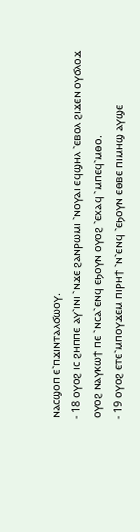ⲛⲁⲥϣⲟⲡ ⲉ⳿ⲡϫⲓⲛⲧⲁⲗϭⲱⲟⲩ.
- 18 ⲟⲩⲟϩ ⲓⲥ ϩⲏⲡⲡⲉ ⲁⲩ⳿ⲓⲛⲓ ⳿ⲛϫⲉ ϩⲁⲛⲣⲱⲙⲓ ⳿ⲛⲟⲩⲁⲓ ⲉϥϣⲏⲗ ⳿ⲉⲃⲟⲗ ϩⲓϫⲉⲛ ⲟⲩϭⲗⲟϫ ⲟⲩⲟϩ ⲛⲁⲩⲕⲱϯ ⲡⲉ ⳿ⲛⲥⲁ⳿ⲉⲛϥ ⲉϧⲟⲩⲛ ⲟⲩⲟϩ ⳿ⲉⲭⲁϥ ⳿ⲙⲡⲉϥ⳿ⲙⲑⲟ.
- 19 ⲟⲩⲟϩ ⲉⲧⲉ⳿ⲙⲡⲟⲩϫⲉⲙ ⲡⲓⲣⲏϯ ⳿ⲛ⳿ⲉⲛϥ ⳿ⲉϧⲟⲩⲛ ⲉⲑⲃⲉ ⲡⲓⲙⲏϣ ⲁⲩϣⲉ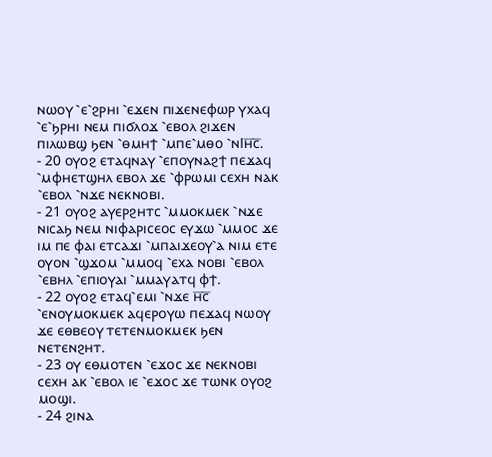ⲛⲱⲟⲩ ⳿ⲉ⳿ϩⲣⲏⲓ ⳿ⲉϫⲉⲛ ⲡⲓϫⲉⲛⲉⲫⲱⲣ ⲩⲭⲁϥ ⳿ⲉ⳿ϧⲣⲏⲓ ⲛⲉⲙ ⲡⲓϭⲗⲟϫ ⳿ⲉⲃⲟⲗ ϩⲓϫⲉⲛ ⲡⲓⲗⲱⲃϣ ϧⲉⲛ ⳿ⲑⲙⲏϯ ⳿ⲙⲡⲉ⳿ⲙⲑⲟ ⳿ⲛⲒⲏ̅ⲥ̅.
- 20 ⲟⲩⲟϩ ⲉⲧⲁϥⲛⲁⲩ ⳿ⲉⲡⲟⲩⲛⲁϩϯ ⲡⲉϫⲁϥ ⳿ⲙⲫⲏⲉⲧϣⲏⲗ ⲉⲃⲟⲗ ϫⲉ ⳿ⲫⲣⲱⲙⲓ ⲥⲉⲭⲏ ⲛⲁⲕ ⳿ⲉⲃⲟⲗ ⳿ⲛϫⲉ ⲛⲉⲕⲛⲟⲃⲓ.
- 21 ⲟⲩⲟϩ ⲁⲩⲉⲣϩⲏⲧⲥ ⳿ⲙⲙⲟⲕⲙⲉⲕ ⳿ⲛϫⲉ ⲛⲓⲥⲁϧ ⲛⲉⲙ ⲛⲓⲫⲁⲣⲓⲥⲉⲟⲥ ⲉⲩϫⲱ ⳿ⲙⲙⲟⲥ ϫⲉ ⲓⲙ ⲡⲉ ⲫⲁⲓ ⲉⲧⲥⲁϫⲓ ⳿ⲙⲡⲁⲓϫⲉⲟⲩ⳿ⲁ ⲛⲓⲙ ⲉⲧⲉ ⲟⲩⲟⲛ ⳿ϣϫⲟⲙ ⳿ⲙⲙⲟϥ ⳿ⲉⲭⲁ ⲛⲟⲃⲓ ⳿ⲉⲃⲟⲗ ⳿ⲉⲃⲏⲗ ⳿ⲉⲡⲓⲟⲩⲁⲓ ⳿ⲙⲙⲁⲩⲁⲧϥ ⲫϯ.
- 22 ⲟⲩⲟϩ ⲉⲧⲁϥ⳿ⲉⲙⲓ ⳿ⲛϫⲉ ⲏ̅ⲥ̅ ⳿ⲉⲛⲟⲩⲙⲟⲕⲙⲉⲕ ⲁϥⲉⲣⲟⲩⲱ ⲡⲉϫⲁϥ ⲛⲱⲟⲩ ϫⲉ ⲉⲑⲃⲉⲟⲩ ⲧⲉⲧⲉⲛⲙⲟⲕⲙⲉⲕ ϧⲉⲛ ⲛⲉⲧⲉⲛϩⲏⲧ.
- 23 ⲟⲩ ⲉⲑⲙⲟⲧⲉⲛ ⳿ⲉϫⲟⲥ ϫⲉ ⲛⲉⲕⲛⲟⲃⲓ ⲥⲉⲭⲏ ⲁⲕ ⳿ⲉⲃⲟⲗ ⲓⲉ ⳿ⲉϫⲟⲥ ϫⲉ ⲧⲱⲛⲕ ⲟⲩⲟϩ ⲙⲟϣⲓ.
- 24 ϩⲓⲛⲁ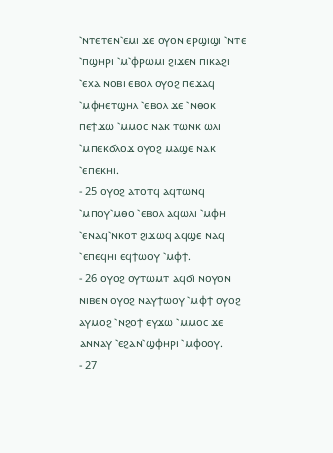⳿ⲛⲧⲉⲧⲉⲛ⳿ⲉⲙⲓ ϫⲉ ⲟⲩⲟⲛ ⲉⲣϣⲓϣⲓ ⳿ⲛⲧⲉ ⳿ⲡϣⲏⲣⲓ ⳿ⲙ⳿ⲫⲣⲱⲙⲓ ϩⲓϫⲉⲛ ⲡⲓⲕⲁϩⲓ ⳿ⲉⲭⲁ ⲛⲟⲃⲓ ⲉⲃⲟⲗ ⲟⲩⲟϩ ⲡⲉϫⲁϥ ⳿ⲙⲫⲏⲉⲧϣⲏⲗ ⳿ⲉⲃⲟⲗ ϫⲉ ⳿ⲛⲑⲟⲕ ⲡⲉϯϫⲱ ⳿ⲙⲙⲟⲥ ⲛⲁⲕ ⲧⲱⲛⲕ ⲱⲗⲓ ⳿ⲙⲡⲉⲕϭⲗⲟϫ ⲟⲩⲟϩ ⲙⲁϣⲉ ⲛⲁⲕ ⳿ⲉⲡⲉⲕⲏⲓ.
- 25 ⲟⲩⲟϩ ⲁⲧⲟⲧϥ ⲁϥⲧⲱⲛϥ ⳿ⲙⲡⲟⲩ⳿ⲙⲑⲟ ⳿ⲉⲃⲟⲗ ⲁϥⲱⲗⲓ ⳿ⲙⲫⲏ ⳿ⲉⲛⲁϥ⳿ⲛⲕⲟⲧ ϩⲓϫⲱϥ ⲁϥϣⲉ ⲛⲁϥ ⳿ⲉⲡⲉϥⲏⲓ ⲉϥϯⲱⲟⲩ ⳿ⲙⲫϯ.
- 26 ⲟⲩⲟϩ ⲟⲩⲧⲱⲙⲧ ⲁϥϭⲓ ⲛⲟⲩⲟⲛ ⲛⲓⲃⲉⲛ ⲟⲩⲟϩ ⲛⲁⲩϯⲱⲟⲩ ⳿ⲙⲫϯ ⲟⲩⲟϩ ⲁⲩⲙⲟϩ ⳿ⲛϩⲟϯ ⲉⲩϫⲱ ⳿ⲙⲙⲟⲥ ϫⲉ ⲁⲛⲛⲁⲩ ⳿ⲉϩⲁⲛ⳿ϣⲫⲏⲣⲓ ⳿ⲙⲫⲟⲟⲩ.
- 27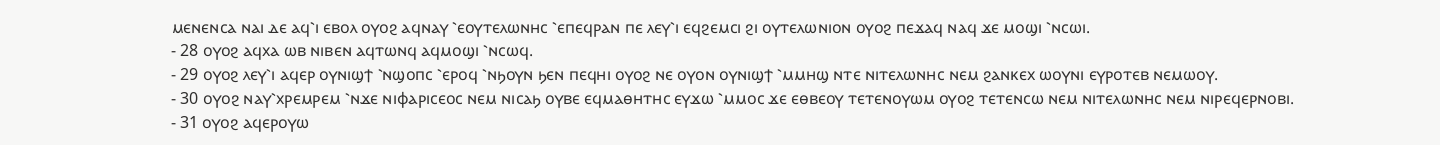ⲙⲉⲛⲉⲛⲥⲁ ⲛⲁⲓ ⲇⲉ ⲁϥ⳿ⲓ ⲉⲃⲟⲗ ⲟⲩⲟϩ ⲁϥⲛⲁⲩ ⳿ⲉⲟⲩⲧⲉⲗⲱⲛⲏⲥ ⳿ⲉⲡⲉϥⲣⲁⲛ ⲡⲉ ⲗⲉⲩ⳿ⲓ ⲉϥϩⲉⲙⲥⲓ ϩⲓ ⲟⲩⲧⲉⲗⲱⲛⲓⲟⲛ ⲟⲩⲟϩ ⲡⲉϫⲁϥ ⲛⲁϥ ϫⲉ ⲙⲟϣⲓ ⳿ⲛⲥⲱⲓ.
- 28 ⲟⲩⲟϩ ⲁϥⲭⲁ ⲱⲃ ⲛⲓⲃⲉⲛ ⲁϥⲧⲱⲛϥ ⲁϥⲙⲟϣⲓ ⳿ⲛⲥⲱϥ.
- 29 ⲟⲩⲟϩ ⲗⲉⲩ⳿ⲓ ⲁϥⲉⲣ ⲟⲩⲛⲓϣϯ ⳿ⲛϣⲟⲡⲥ ⳿ⲉⲣⲟϥ ⳿ⲛϧⲟⲩⲛ ϧⲉⲛ ⲡⲉϥⲏⲓ ⲟⲩⲟϩ ⲛⲉ ⲟⲩⲟⲛ ⲟⲩⲛⲓϣϯ ⳿ⲙⲙⲏϣ ⲛⲧⲉ ⲛⲓⲧⲉⲗⲱⲛⲏⲥ ⲛⲉⲙ ϩⲁⲛⲕⲉⲭ ⲱⲟⲩⲛⲓ ⲉⲩⲣⲟⲧⲉⲃ ⲛⲉⲙⲱⲟⲩ.
- 30 ⲟⲩⲟϩ ⲛⲁⲩ⳿ⲭⲣⲉⲙⲣⲉⲙ ⳿ⲛϫⲉ ⲛⲓⲫⲁⲣⲓⲥⲉⲟⲥ ⲛⲉⲙ ⲛⲓⲥⲁϧ ⲟⲩⲃⲉ ⲉϥⲙⲁⲑⲏⲧⲏⲥ ⲉⲩϫⲱ ⳿ⲙⲙⲟⲥ ϫⲉ ⲉⲑⲃⲉⲟⲩ ⲧⲉⲧⲉⲛⲟⲩⲱⲙ ⲟⲩⲟϩ ⲧⲉⲧⲉⲛⲥⲱ ⲛⲉⲙ ⲛⲓⲧⲉⲗⲱⲛⲏⲥ ⲛⲉⲙ ⲛⲓⲣⲉϥⲉⲣⲛⲟⲃⲓ.
- 31 ⲟⲩⲟϩ ⲁϥⲉⲣⲟⲩⲱ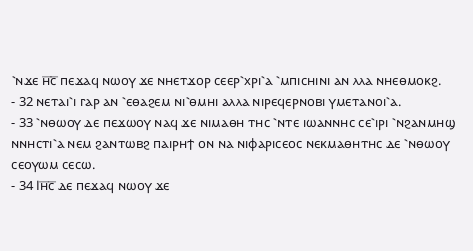⳿ⲛϫⲉ ⲏ̅ⲥ̅ ⲡⲉϫⲁϥ ⲛⲱⲟⲩ ϫⲉ ⲛⲏⲉⲧϫⲟⲣ ⲥⲉⲉⲣ⳿ⲭⲣⲓ⳿ⲁ ⳿ⲙⲡⲓⲥⲏⲓⲛⲓ ⲁⲛ ⲗⲗⲁ ⲛⲏⲉⲑⲙⲟⲕϩ.
- 32 ⲛⲉⲧⲁⲓ⳿ⲓ ⲅⲁⲣ ⲁⲛ ⳿ⲉⲑⲁϩⲉⲙ ⲛⲓ⳿ⲑⲙⲏⲓ ⲁⲗⲗⲁ ⲛⲓⲣⲉϥⲉⲣⲛⲟⲃⲓ ⲩⲙⲉⲧⲁⲛⲟⲓ⳿ⲁ.
- 33 ⳿ⲛⲑⲱⲟⲩ ⲇⲉ ⲡⲉϫⲱⲟⲩ ⲛⲁϥ ϫⲉ ⲛⲓⲙⲁⲑⲏ ⲧⲏⲥ ⳿ⲛⲧⲉ ⲓⲱⲁⲛⲛⲏⲥ ⲥⲉ⳿ⲓⲣⲓ ⳿ⲛϩⲁⲛⲙⲏϣ ⲛⲛⲏⲥⲧⲓ⳿ⲁ ⲛⲉⲙ ϩⲁⲛⲧⲱⲃϩ ⲡⲁⲓⲣⲏϯ ⲟⲛ ⲛⲁ ⲛⲓⲫⲁⲣⲓⲥⲉⲟⲥ ⲛⲉⲕⲙⲁⲑⲏⲧⲏⲥ ⲇⲉ ⳿ⲛⲑⲱⲟⲩ ⲥⲉⲟⲩⲱⲙ ⲥⲉⲥⲱ.
- 34 Ⲓⲏ̅ⲥ̅ ⲇⲉ ⲡⲉϫⲁϥ ⲛⲱⲟⲩ ϫⲉ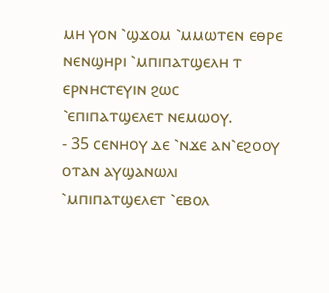ⲙⲏ ⲩⲟⲛ ⳿ϣϫⲟⲙ ⳿ⲙⲙⲱⲧⲉⲛ ⲉⲑⲣⲉ ⲛⲉⲛϣⲏⲣⲓ ⳿ⲙⲡⲓⲡⲁⲧϣⲉⲗⲏ ⲧ ⲉⲣⲛⲏⲥⲧⲉⲩⲓⲛ ϩⲱⲥ ⳿ⲉⲡⲓⲡⲁⲧϣⲉⲗⲉⲧ ⲛⲉⲙⲱⲟⲩ.
- 35 ⲥⲉⲛⲏⲟⲩ ⲇⲉ ⳿ⲛϫⲉ ⲁⲛ⳿ⲉϩⲟⲟⲩ ⲟⲧⲁⲛ ⲁⲩϣⲁⲛⲱⲗⲓ ⳿ⲙⲡⲓⲡⲁⲧϣⲉⲗⲉⲧ ⳿ⲉⲃⲟⲗ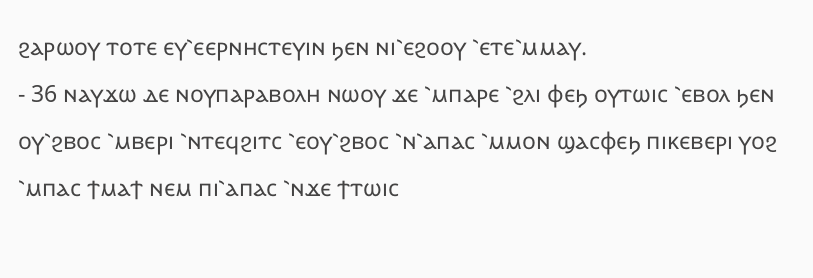ϩⲁⲣⲱⲟⲩ ⲧⲟⲧⲉ ⲉⲩ⳿ⲉⲉⲣⲛⲏⲥⲧⲉⲩⲓⲛ ϧⲉⲛ ⲛⲓ⳿ⲉϩⲟⲟⲩ ⳿ⲉⲧⲉ⳿ⲙⲙⲁⲩ.
- 36 ⲛⲁⲩϫⲱ ⲇⲉ ⲛⲟⲩⲡⲁⲣⲁⲃⲟⲗⲏ ⲛⲱⲟⲩ ϫⲉ ⳿ⲙⲡⲁⲣⲉ ⳿ϩⲗⲓ ⲫⲉϧ ⲟⲩⲧⲱⲓⲥ ⳿ⲉⲃⲟⲗ ϧⲉⲛ ⲟⲩ⳿ϩⲃⲟⲥ ⳿ⲙⲃⲉⲣⲓ ⳿ⲛⲧⲉϥϩⲓⲧⲥ ⳿ⲉⲟⲩ⳿ϩⲃⲟⲥ ⳿ⲛ⳿ⲁⲡⲁⲥ ⳿ⲙⲙⲟⲛ ϣⲁⲥⲫⲉϧ ⲡⲓⲕⲉⲃⲉⲣⲓ ⲩⲟϩ ⳿ⲙⲡⲁⲥ ϯⲙⲁϯ ⲛⲉⲙ ⲡⲓ⳿ⲁⲡⲁⲥ ⳿ⲛϫⲉ ϯⲧⲱⲓⲥ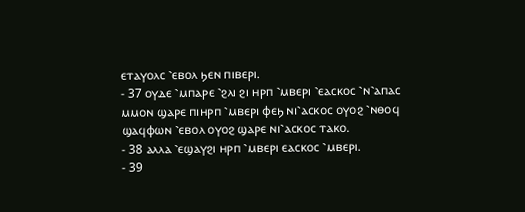ⲉⲧⲁⲩⲟⲗⲥ ⳿ⲉⲃⲟⲗ ϧⲉⲛ ⲡⲓⲃⲉⲣⲓ.
- 37 ⲟⲩⲇⲉ ⳿ⲙⲡⲁⲣⲉ ⳿ϩⲗⲓ ϩⲓ ⲏⲣⲡ ⳿ⲙⲃⲉⲣⲓ ⳿ⲉⲁⲥⲕⲟⲥ ⳿ⲛ⳿ⲁⲡⲁⲥ ⲙⲙⲟⲛ ϣⲁⲣⲉ ⲡⲓⲏⲣⲡ ⳿ⲙⲃⲉⲣⲓ ⲫⲉϧ ⲛⲓ⳿ⲁⲥⲕⲟⲥ ⲟⲩⲟϩ ⳿ⲛⲑⲟϥ ϣⲁϥⲫⲱⲛ ⳿ⲉⲃⲟⲗ ⲟⲩⲟϩ ϣⲁⲣⲉ ⲛⲓ⳿ⲁⲥⲕⲟⲥ ⲧⲁⲕⲟ.
- 38 ⲁⲗⲗⲁ ⳿ⲉϣⲁⲩϩⲓ ⲏⲣⲡ ⳿ⲙⲃⲉⲣⲓ ⲉⲁⲥⲕⲟⲥ ⳿ⲙⲃⲉⲣⲓ.
- 39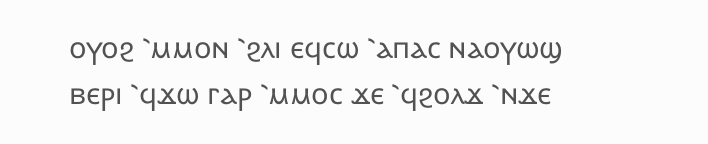ⲟⲩⲟϩ ⳿ⲙⲙⲟⲛ ⳿ϩⲗⲓ ⲉϥⲥⲱ ⳿ⲁⲡⲁⲥ ⲛⲁⲟⲩⲱϣ ⲃⲉⲣⲓ ⳿ϥϫⲱ ⲅⲁⲣ ⳿ⲙⲙⲟⲥ ϫⲉ ⳿ϥϩⲟⲗϫ ⳿ⲛϫⲉ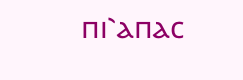ⲡⲓ⳿ⲁⲡⲁⲥ